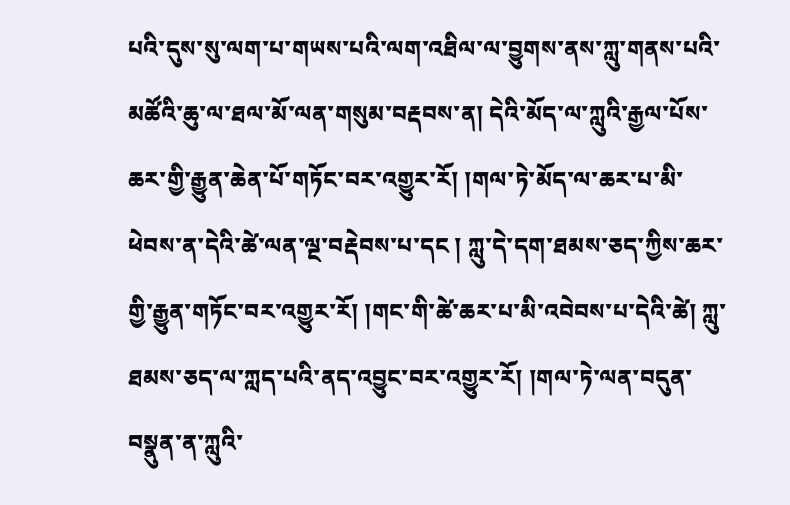པའི་དུས་སུ་ལག་པ་གཡས་པའི་ལག་འཐིལ་ལ་བྱུགས་ནས་ཀླུ་གནས་པའི་མཚོའི་ཆུ་ལ་ཐལ་མོ་ལན་གསུམ་བརྡབས་ན། དེའི་མོད་ལ་ཀླུའི་རྒྱལ་པོས་ཆར་གྱི་རྒྱུན་ཆེན་པོ་གཏོང་བར་འགྱུར་རོ། །གལ་ཏེ་མོད་ལ་ཆར་པ་མི་ཕེབས་ན་དེའི་ཚེ་ལན་ལྔ་བརྡེབས་པ་དང ། ཀླུ་དེ་དག་ཐམས་ཅད་ཀྱིས་ཆར་གྱི་རྒྱུན་གཏོང་བར་འགྱུར་རོ། །གང་གི་ཚེ་ཆར་པ་མི་འབེབས་པ་དེའི་ཚེ། ཀླུ་ཐམས་ཅད་ལ་ཀླད་པའི་ནད་འབྱུང་བར་འགྱུར་རོ། །གལ་ཏེ་ལན་བདུན་བསྣུན་ན་ཀླུའི་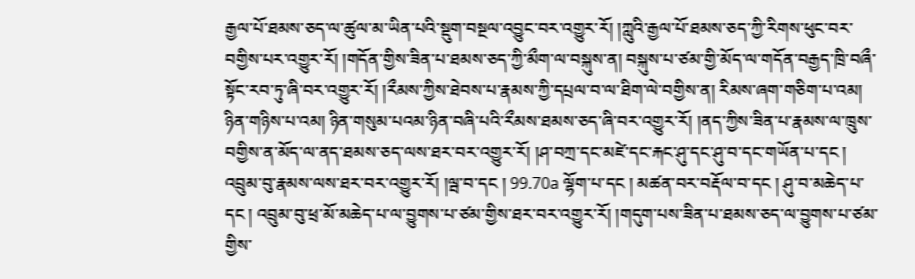རྒྱལ་པོ་ཐམས་ཅད་ལ་ཚུལ་མ་ཡིན་པའི་སྡུག་བསྔལ་འབྱུང་བར་འགྱུར་རོ། །ཀླུའི་རྒྱལ་པོ་ཐམས་ཅད་ཀྱི་རིགས་ཕུང་བར་བགྱིས་པར་འགྱུར་རོ། །གདོན་གྱིས་ཟིན་པ་ཐམས་ཅད་ཀྱི་མྀག་ལ་བསྐུས་ན། བསྐུས་པ་ཙམ་གྱི་མོད་ལ་གདོན་བརྒྱད་ཁྲི་བཞྀ་སྟོང་རབ་ཏུ་ཞི་བར་འགྱུར་རོ། །རྀམས་ཀྱིས་ཐེབས་པ་རྣམས་ཀྱི་དཔྲལ་བ་ལ་ཐིག་ལེ་བགྱིས་ན། རིམས་ཞག་གཅིག་པ་འམ། ཉིན་གཉིས་པ་འམ། ཉིན་གསུམ་པའམ་ཉིན་བཞི་པའི་རྀམས་ཐམས་ཅད་ཞི་བར་འགྱུར་རོ། །ནད་ཀྱིས་ཟིན་པ་རྣམས་ལ་ཁྲུས་བགྱིས་ན་མོད་ལ་ནད་ཐམས་ཅད་ལས་ཐར་བར་འགྱུར་རོ། །ཤ་བཀྲ་དང་མཛེ་དང་རྐང་ཤུ་དང་ཤུ་བ་དང་གཡོན་པ་དང ། འབྲུམ་བུ་རྣམས་ལས་ཐར་བར་འགྱུར་རོ། །ལྦ་བ་དང ། 99.70a ལྷོག་པ་དང ། མཚན་བར་བརྡོལ་བ་དང ། ཤུ་བ་མཆེད་པ་དང ། འབྲུམ་བུ་ཕྲ་མོ་མཆེད་པ་ལ་བྱུགས་པ་ཙམ་གྱིས་ཐར་བར་འགྱུར་རོ། །གདུག་པས་ཟིན་པ་ཐམས་ཅད་ལ་བྱུགས་པ་ཙམ་གྱིས་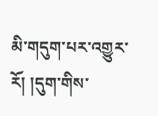མི་གདུག་པར་འགྱུར་རོ། །དུག་གིས་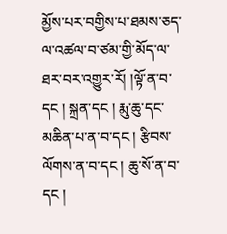མྱོས་པར་བགྱིས་པ་ཐམས་ཅད་ལ་འཚལ་བ་ཙམ་གྱི་མོད་ལ་ཐར་བར་འགྱུར་རོ། །ལྟོ་ན་བ་དང ། སྐྲན་དང ། རྨུ་ཆུ་དང་མཆིན་པ་ན་བ་དང ། རྩིབས་ལོགས་ན་བ་དང ། ཆུ་སོ་ན་བ་དང །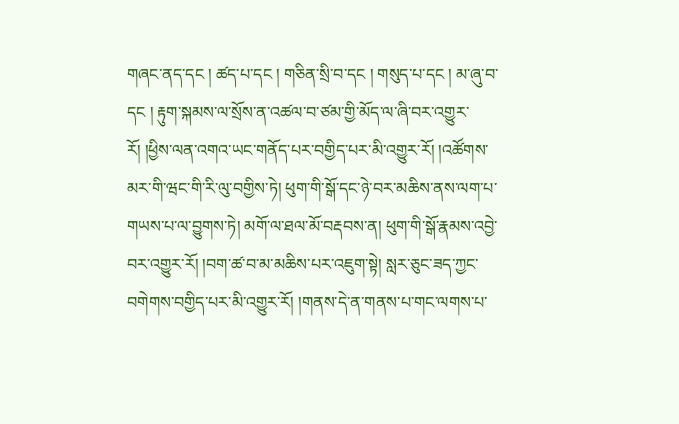གཞང་ནད་དང ། ཚད་པ་དང ། གཅིན་སྲི་བ་དང ། གསུད་པ་དང ། མ་ཞུ་བ་དང ། རྟུག་སྐམས་ལ་སྲོས་ན་འཚལ་བ་ཙམ་གྱི་མོད་ལ་ཞི་བར་འགྱུར་རོ། །ཕྱིས་ལན་འགའ་ཡང་གནོད་པར་བགྱིད་པར་མི་འགྱུར་རོ། །འཚོགས་མར་གི་ཝང་གི་རི་ལུ་བགྱིས་ཏེ། ཕུག་གི་སྒོ་དང་ཉེ་བར་མཆིས་ནས་ལག་པ་གཡས་པ་ལ་བྱུགས་ཏེ། མགོ་ལ་ཐལ་མོ་བརྡབས་ན། ཕུག་གི་སྒོ་རྣམས་འབྱེ་བར་འགྱུར་རོ། །བག་ཚ་བ་མ་མཆིས་པར་འཇུག་སྟེ། སླར་ཅུང་ཟད་ཀྱང་བགེགས་བགྱིད་པར་མི་འགྱུར་རོ། །གནས་དེ་ན་གནས་པ་གང་ལགས་པ་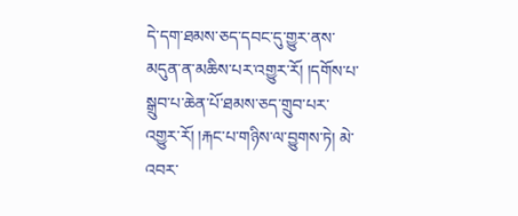དེ་དག་ཐམས་ཅད་དབང་དུ་གྱུར་ནས་མདུན་ན་མཆིས་པར་འགྱུར་རོ། །དགོས་པ་སྒྲུབ་པ་ཆེན་པོ་ཐམས་ཅད་གྲུབ་པར་འགྱུར་རོ། །རྐང་པ་གཉིས་ལ་བྱུགས་ཏེ། མེ་འབར་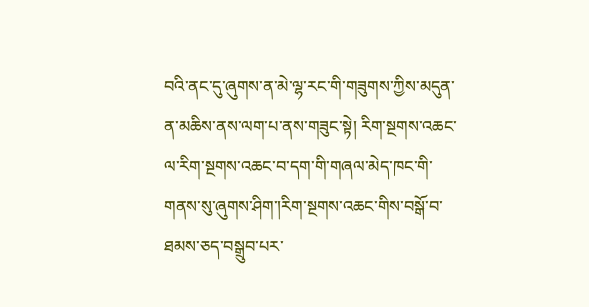བའི་ནང་དུ་ཞུགས་ན་མེ་ལྷ་རང་གི་གཟུགས་ཀྱིས་མདུན་ན་མཆིས་ནས་ལག་པ་ནས་གཟུང་སྟེ། རིག་སྔགས་འཆང་ལ་རིག་སྔགས་འཆང་བ་དག་གི་གཞལ་མེད་ཁང་གི་གནས་སུ་ཞུགས་ཤིག་།རིག་སྔགས་འཆང་གིས་བསྒོ་བ་ཐམས་ཅད་བསྒྲུབ་པར་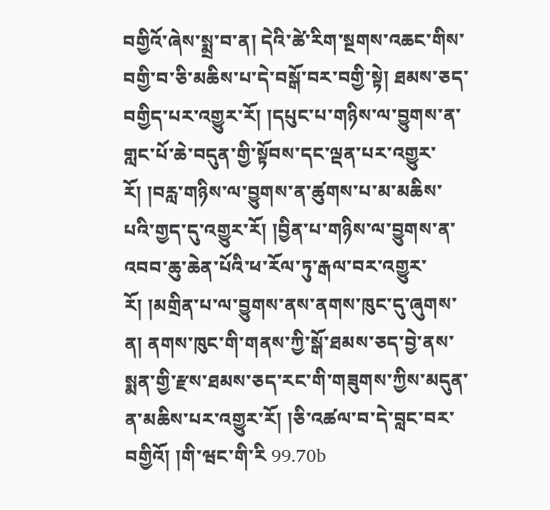བགྱིའོ་ཞེས་སྨྲ་བ་ན། དེའི་ཚེ་རིག་སྔགས་འཆང་གིས་བགྱི་བ་ཅི་མཆིས་པ་དེ་བསྒོ་བར་བགྱི་སྟེ། ཐམས་ཅད་བགྱིད་པར་འགྱུར་རོ། །དཔུང་པ་གཉིས་ལ་བྱུགས་ན་གླང་པོ་ཆེ་བདུན་གྱི་སྟོབས་དང་ལྡན་པར་འགྱུར་རོ། །བརླ་གཉིས་ལ་བྱུགས་ན་ཚུགས་པ་མ་མཆིས་པའི་གྱད་དུ་འགྱུར་རོ། །བྱིན་པ་གཉིས་ལ་བྱུགས་ན་འབབ་ཆུ་ཆེན་པོའི་ཕ་རོལ་ཏུ་རྒལ་བར་འགྱུར་རོ། །མགྲིན་པ་ལ་བྱུགས་ནས་ནགས་ཁུང་དུ་ཞུགས་ན། ནགས་ཁུང་གི་གནས་ཀྱི་སྒོ་ཐམས་ཅད་བྱེ་ནས་སྨན་གྱི་རྫས་ཐམས་ཅད་རང་གི་གཟུགས་ཀྱིས་མདུན་ན་མཆིས་པར་འགྱུར་རོ། །ཅི་འཚལ་བ་དེ་བླང་བར་བགྱིའོ། །གི་ཝང་གི་རི 99.70b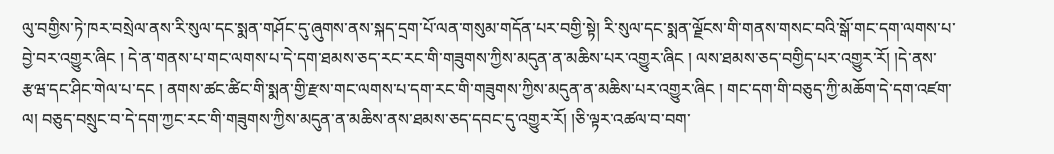ལུ་བགྱིས་ཏེ་ཁར་བསྲེལ་ནས་རི་སུལ་དང་སྨན་གཤོང་དུ་ཞུགས་ནས་སྐད་དྲག་པོ་ལན་གསུམ་གདོན་པར་བགྱི་སྟེ། རི་སུལ་དང་སྨན་ལྗོངས་གི་གནས་གསང་བའི་སྒོ་གང་དག་ལགས་པ་བྱེ་བར་འགྱུར་ཞིང ། དེ་ན་གནས་པ་གང་ལགས་པ་དེ་དག་ཐམས་ཅད་རང་རང་གི་གཟུགས་ཀྱིས་མདུན་ན་མཆིས་པར་འགྱུར་ཞིང ། ལས་ཐམས་ཅད་བགྱིད་པར་འགྱུར་རོ། །དེ་ནས་རྩཝ་དང་ཤིང་གེལ་པ་དང ། ནགས་ཚང་ཚིང་གི་སྨན་གྱི་རྫས་གང་ལགས་པ་དག་རང་གི་གཟུགས་ཀྱིས་མདུན་ན་མཆིས་པར་འགྱུར་ཞིང ། གང་དག་གི་བཅུད་ཀྱི་མཆོག་དེ་དག་འཛག་ལ། བཅུད་བསྲུང་བ་དེ་དག་ཀྱང་རང་གི་གཟུགས་ཀྱིས་མདུན་ན་མཆིས་ནས་ཐམས་ཅད་དབང་དུ་འགྱུར་རོ། །ཅི་ལྟར་འཚལ་བ་བག་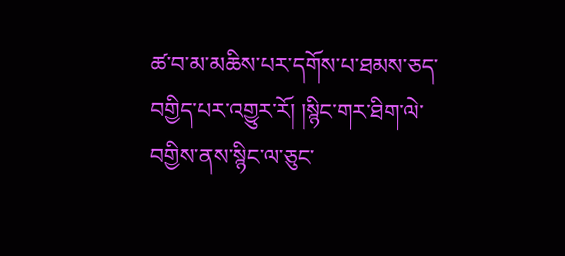ཚ་བ་མ་མཆིས་པར་དགོས་པ་ཐམས་ཅད་བགྱིད་པར་འགྱུར་རོ། །སྙིང་གར་ཐིག་ལེ་བགྱིས་ནས་སྙིང་ལ་ཅུང་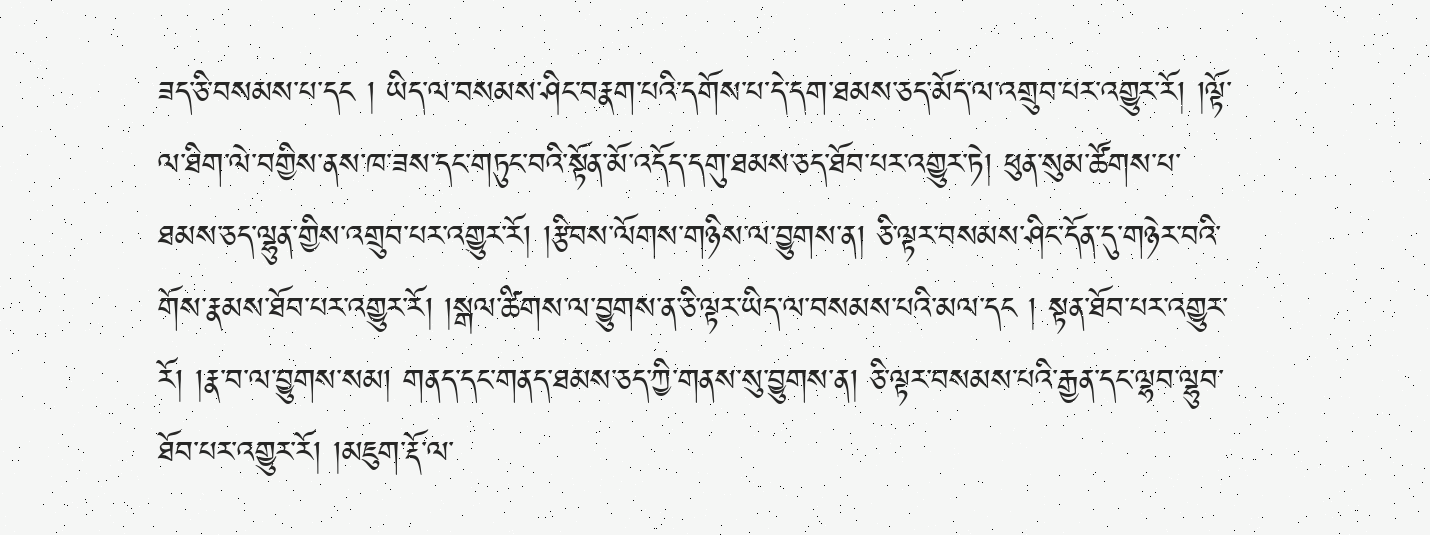ཟད་ཅི་བསམས་པ་དང ། ཡིད་ལ་བསམས་ཤིང་བརྣག་པའི་དགོས་པ་དེ་དག་ཐམས་ཅད་མོད་ལ་འགྲུབ་པར་འགྱུར་རོ། །ལྟོ་ལ་ཐིག་ལེ་བགྱིས་ནས་ཁ་ཟས་དང་གཏུང་བའི་སྟོན་མོ་འདོད་དགུ་ཐམས་ཅད་ཐོབ་པར་འགྱུར་ཏེ། ཕུན་སུམ་ཚོགས་པ་ཐམས་ཅད་ལྷུན་གྱིས་འགྲུབ་པར་འགྱུར་རོ། །རྩིབས་ལོགས་གཉིས་ལ་བྱུགས་ན། ཅི་ལྟར་བསམས་ཤིང་དོན་དུ་གཉེར་བའི་གོས་རྣམས་ཐོབ་པར་འགྱུར་རོ། །སྒལ་ཚིགས་ལ་བྱུགས་ན་ཅི་ལྟར་ཡིད་ལ་བསམས་པའི་མལ་དང ། སྟན་ཐོབ་པར་འགྱུར་རོ། །རྣ་བ་ལ་བྱུགས་སམ། གནད་དང་གནད་ཐམས་ཅད་ཀྱི་གནས་སུ་བྱུགས་ན། ཅི་ལྟར་བསམས་པའི་རྒྱན་དང་ལྷབ་ལྷུབ་ཐོབ་པར་འགྱུར་རོ། །མཇུག་རྡོ་ལ་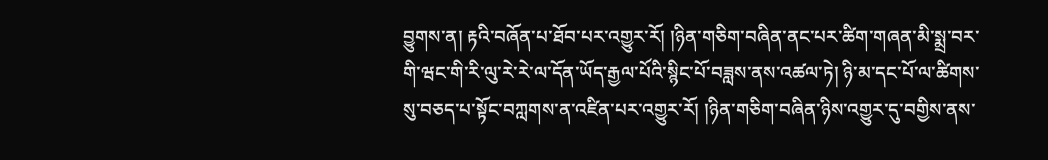བྱུགས་ན། རྟའི་བཞོན་པ་ཐོབ་པར་འགྱུར་རོ། །ཉིན་གཅིག་བཞིན་ནང་པར་ཚིག་གཞན་མི་སྨྲ་བར་གི་ཝང་གི་རི་ལུ་རེ་རེ་ལ་དོན་ཡོད་རྒྱལ་པོའི་སྙིང་པོ་བཟླས་ནས་འཚལ་ཏེ། ཉི་མ་དང་པོ་ལ་ཚིགས་སུ་བཅད་པ་སྟོང་བཀླགས་ན་འཛིན་པར་འགྱུར་རོ། །ཉིན་གཅིག་བཞིན་ཉིས་འགྱུར་དུ་བགྱིས་ནས་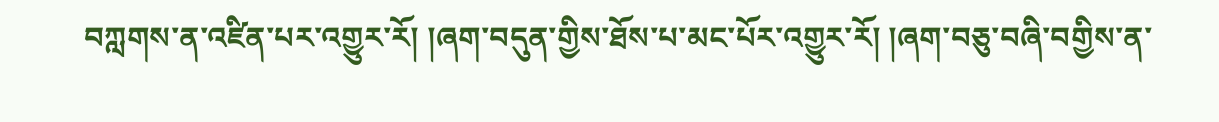བཀླགས་ན་འཛིན་པར་འགྱུར་རོ། །ཞག་བདུན་གྱིས་ཐོས་པ་མང་པོར་འགྱུར་རོ། །ཞག་བཅུ་བཞི་བགྱིས་ན་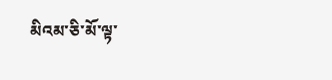མིའམ་ཅི་མོ་ལྟ་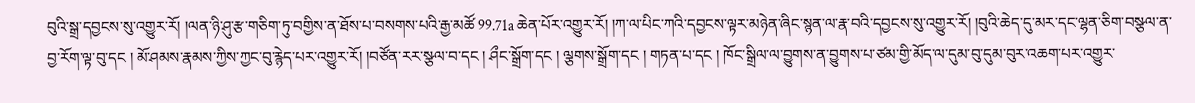བུའི་སྒྲ་དབྱངས་སུ་འགྱུར་རོ། །ལན་ཉི་ཤུ་རྩ་གཅིག་ཏུ་བགྱིས་ན་ཐོས་པ་བསགས་པའི་རྒྱ་མཚོ 99.71a ཆེན་པོར་འགྱུར་རོ། །ཀ་ལ་པིང་ཀའི་དབྱངས་ལྟར་མཉེན་ཞིང་སྙན་ལ་རྣ་བའི་དབྱངས་སུ་འགྱུར་རོ། །བུའི་ཆེད་དུ་མར་དང་ལྷན་ཅིག་བསྩལ་ན་བྱ་རོག་ལྟ་བུ་དང ། མོ་ཤམས་རྣམས་ཀྱིས་ཀྱང་བུ་རྙེད་པར་འགྱུར་རོ། །བཙོན་རར་སྩལ་བ་དང ། ཤྀང་སྒྲོག་དང ། ལྕགས་སྒྲོག་དང ། གཏན་པ་དང ། ཁོང་སྒྲིལ་ལ་བྱུགས་ན་བྱུགས་པ་ཙམ་གྱི་མོད་ལ་དུམ་བུ་དུམ་བུར་འཆག་པར་འགྱུར་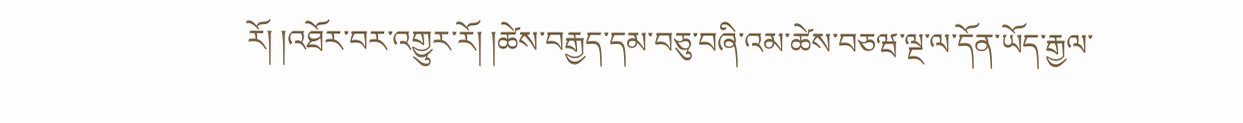རོ། །འཐོར་བར་འགྱུར་རོ། །ཚེས་བརྒྱད་དམ་བཅུ་བཞི་འམ་ཚེས་བཅཝ་ལྔ་ལ་དོན་ཡོད་རྒྱལ་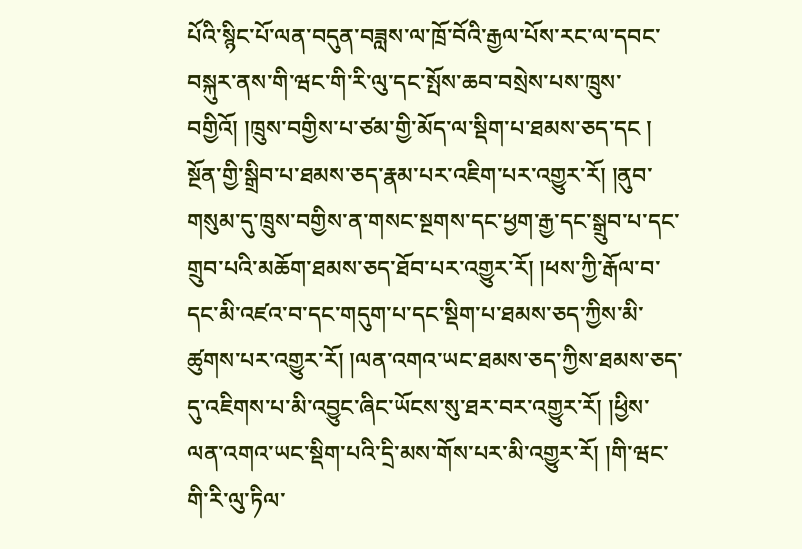པོའི་སྙིང་པོ་ལན་བདུན་བཟླས་ལ་ཁྲོ་བོའི་རྒྱལ་པོས་རང་ལ་དབང་བསྐུར་ནས་གི་ཝང་གི་རི་ལུ་དང་སྤོས་ཆབ་བསྲེས་པས་ཁྲུས་བགྱིའོ། །ཁྲུས་བགྱིས་པ་ཙམ་གྱི་མོད་ལ་སྡིག་པ་ཐམས་ཅད་དང ། སྔོན་གྱི་སྒྲིབ་པ་ཐམས་ཅད་རྣམ་པར་འཇིག་པར་འགྱུར་རོ། །ནུབ་གསུམ་དུ་ཁྲུས་བགྱིས་ན་གསང་སྔགས་དང་ཕྱག་རྒྱ་དང་སྒྲུབ་པ་དང་གྲུབ་པའི་མཆོག་ཐམས་ཅད་ཐོབ་པར་འགྱུར་རོ། །ཕས་ཀྱི་རྒོལ་བ་དང་མི་འཛའ་བ་དང་གདུག་པ་དང་སྡིག་པ་ཐམས་ཅད་ཀྱིས་མི་ཚུགས་པར་འགྱུར་རོ། །ལན་འགའ་ཡང་ཐམས་ཅད་ཀྱིས་ཐམས་ཅད་དུ་འཇིགས་པ་མི་འབྱུང་ཞིང་ཡོངས་སུ་ཐར་བར་འགྱུར་རོ། །ཕྱིས་ལན་འགའ་ཡང་སྡིག་པའི་དྲི་མས་གོས་པར་མི་འགྱུར་རོ། །གི་ཝང་གི་རི་ལུ་ཏིལ་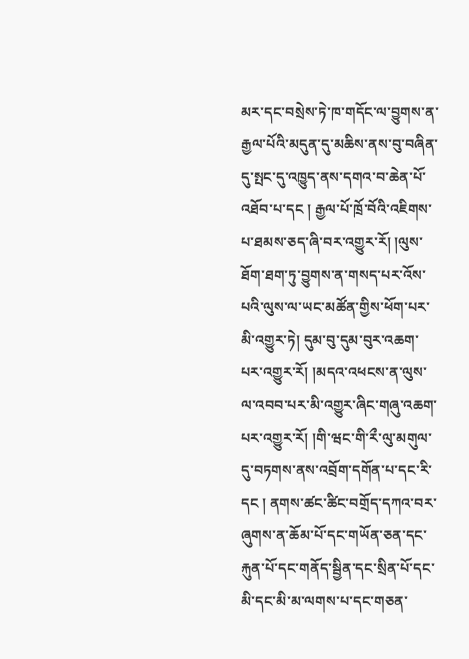མར་དང་བསྲེས་ཏེ་ཁ་གདོང་ལ་བྱུགས་ན་རྒྱལ་པོའི་མདུན་དུ་མཆིས་ནས་བུ་བཞིན་དུ་སྤང་དུ་འཁྱུད་ནས་དགའ་བ་ཆེན་པོ་འཐོབ་པ་དང ། རྒྱལ་པོ་ཁྲོ་བོའི་འཇིགས་པ་ཐམས་ཅད་ཞི་བར་འགྱུར་རོ། །ལུས་ཐོག་ཐག་ཏུ་བྱུགས་ན་གསད་པར་འོས་པའི་ལུས་ལ་ཡང་མཚོན་གྱིས་ཕོག་པར་མི་འགྱུར་ཏེ། དུམ་བུ་དུམ་བུར་འཆག་པར་འགྱུར་རོ། །མདའ་འཕངས་ན་ལུས་ལ་འབབ་པར་མི་འགྱུར་ཞིང་གཞུ་འཆག་པར་འགྱུར་རོ། །གི་ཝང་གི་རྀ་ལུ་མགུལ་དུ་བཏགས་ནས་འབྲོག་དགོན་པ་དང་རི་དང ། ནགས་ཚང་ཚིང་བགྲོད་དཀའ་བར་ཞུགས་ན་ཆོམ་པོ་དང་གཡོན་ཅན་དང་རྐུན་པོ་དང་གནོད་སྦྱིན་དང་སྲིན་པོ་དང་མི་དང་མི་མ་ལགས་པ་དང་གཅན་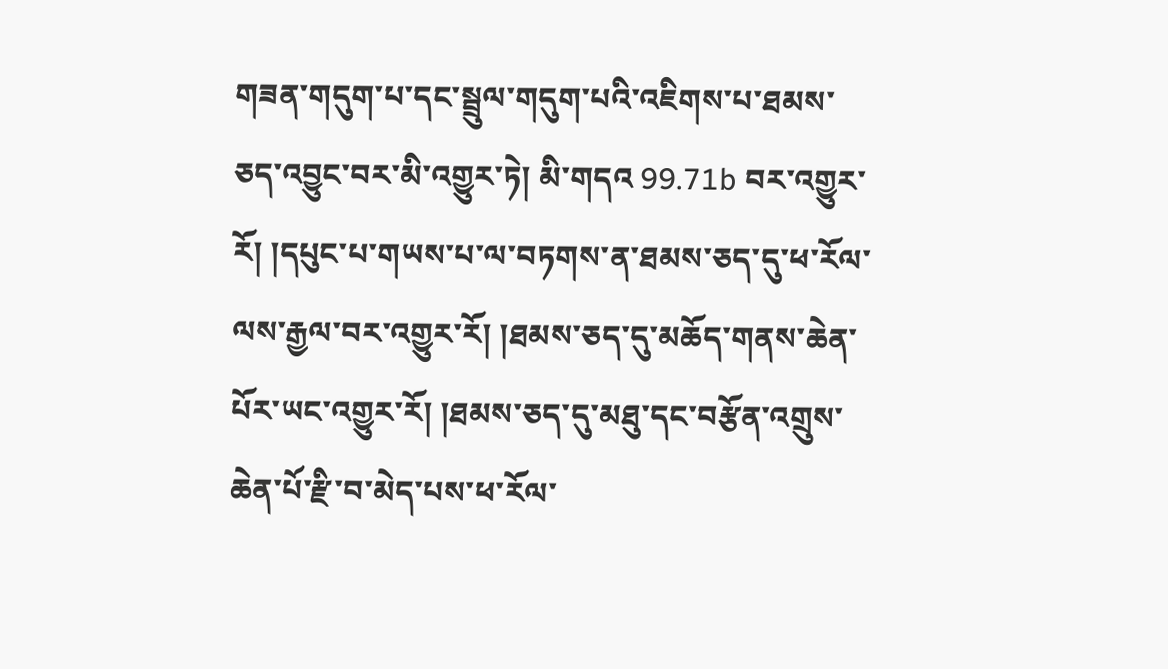གཟན་གདུག་པ་དང་སྦྲུལ་གདུག་པའི་འཇིགས་པ་ཐམས་ཅད་འབྱུང་བར་མི་འགྱུར་ཏེ། མི་གདའ 99.71b བར་འགྱུར་རོ། །དཔུང་པ་གཡས་པ་ལ་བཏགས་ན་ཐམས་ཅད་དུ་ཕ་རོལ་ལས་རྒྱལ་བར་འགྱུར་རོ། །ཐམས་ཅད་དུ་མཆོད་གནས་ཆེན་པོར་ཡང་འགྱུར་རོ། །ཐམས་ཅད་དུ་མཐུ་དང་བརྩོན་འགྲུས་ཆེན་པོ་རྫི་བ་མེད་པས་ཕ་རོལ་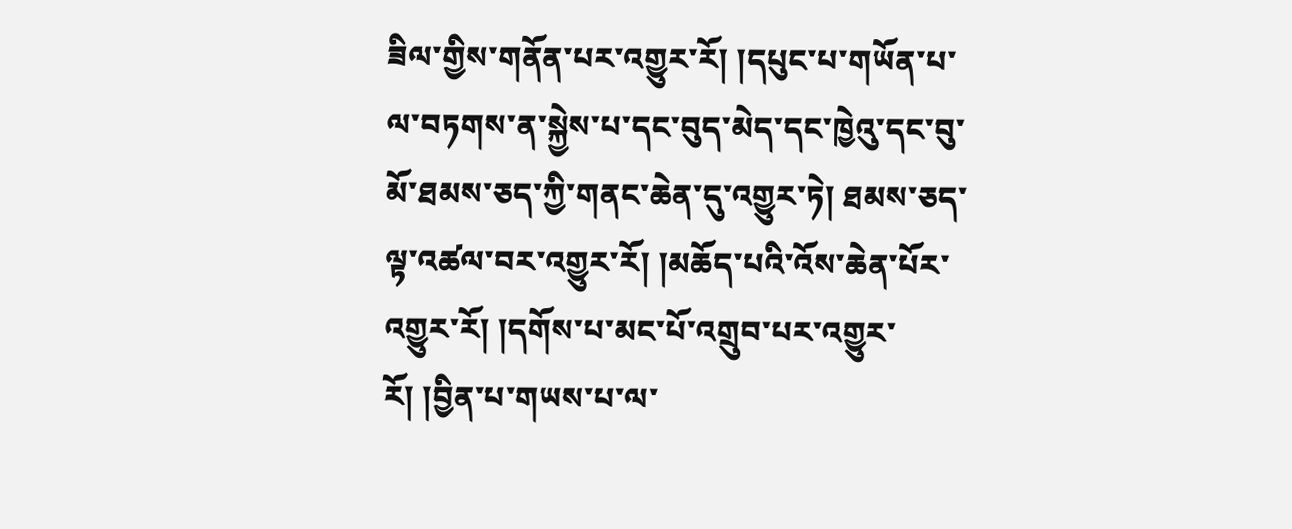ཟིལ་གྱིས་གནོན་པར་འགྱུར་རོ། །དཔུང་པ་གཡོན་པ་ལ་བཏགས་ན་སྐྱེས་པ་དང་བུད་མེད་དང་ཁྱེའུ་དང་བུ་མོ་ཐམས་ཅད་ཀྱི་གནང་ཆེན་དུ་འགྱུར་ཏེ། ཐམས་ཅད་ལྟ་འཚལ་བར་འགྱུར་རོ། །མཆོད་པའི་འོས་ཆེན་པོར་འགྱུར་རོ། །དགོས་པ་མང་པོ་འགྲུབ་པར་འགྱུར་རོ། །བྱིན་པ་གཡས་པ་ལ་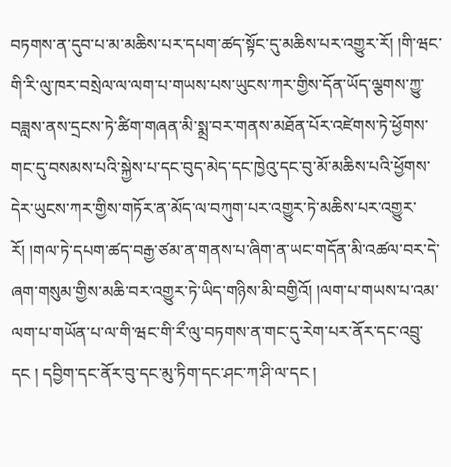བཏགས་ན་དུབ་པ་མ་མཆིས་པར་དཔག་ཚད་སྟོང་དུ་མཆིས་པར་འགྱུར་རོ། །གི་ཝང་གི་རི་ལུ་ཁར་བསྲེལ་ལ་ལག་པ་གཡས་པས་ཡུངས་ཀར་གྱིས་དོན་ཡོད་ལྕགས་ཀྱུ་བཟླས་ནས་དྲངས་ཏེ་ཚིག་གཞན་མི་སྨྲ་བར་གནས་མཐོན་པོར་འཛེགས་ཏེ་ཕྱོགས་གང་དུ་བསམས་པའི་སྐྱེས་པ་དང་བུད་མེད་དང་ཁྱེའུ་དང་བུ་མོ་མཆིས་པའི་ཕྱོགས་དེར་ཡུངས་ཀར་གྱིས་གཏོར་ན་མོད་ལ་བཀུག་པར་འགྱུར་ཏེ་མཆིས་པར་འགྱུར་རོ། །གལ་ཏེ་དཔག་ཚད་བརྒྱ་ཙམ་ན་གནས་པ་ཞིག་ན་ཡང་གདོན་མི་འཚལ་བར་དེ་ཞག་གསུམ་གྱིས་མཆི་བར་འགྱུར་ཏེ་ཡིད་གཉིས་མི་བགྱིའོ། །ལག་པ་གཡས་པ་འམ་ལག་པ་གཡོན་པ་ལ་གི་ཝང་གི་རྀ་ལུ་བཏགས་ན་གང་དུ་རེག་པར་ནོར་དང་འབྲུ་དང ། དབྱིག་དང་ནོར་བུ་དང་མུ་ཏིག་དང་ཤང་ཀ་ཤི་ལ་དང །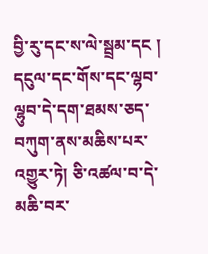བྱི་རུ་དང་ས་ལེ་སྦྲམ་དང ། དངུལ་དང་གོས་དང་ལྷབ་ལྷུབ་དེ་དག་ཐམས་ཅད་བཀུག་ནས་མཆིས་པར་འགྱུར་ཏེ། ཅི་འཚལ་བ་དེ་མཆི་བར་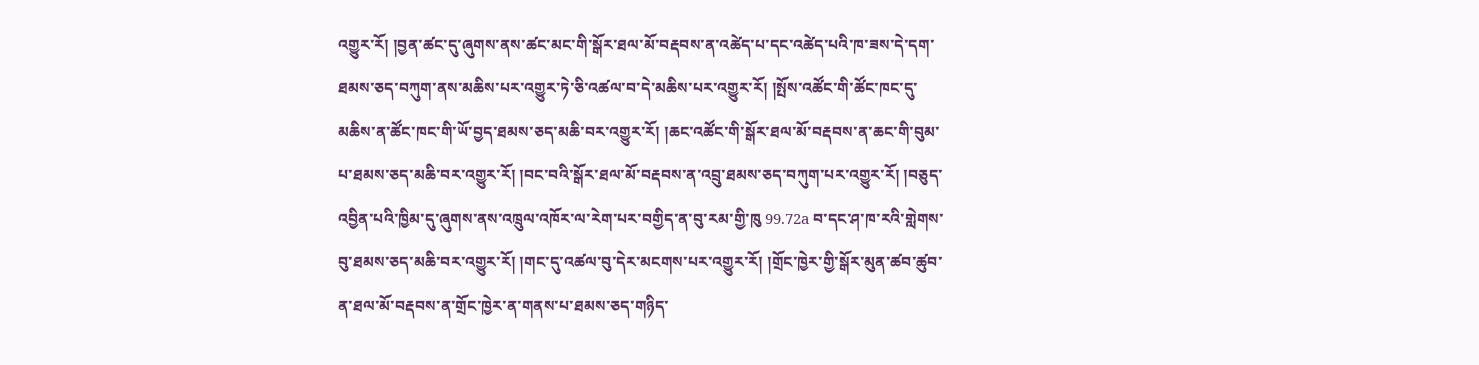འགྱུར་རོ། །བྱན་ཚང་དུ་ཞུགས་ནས་ཚང་མང་གི་སྒོར་ཐལ་མོ་བརྡབས་ན་འཚེད་པ་དང་འཚེད་པའི་ཁ་ཟས་དེ་དག་ཐམས་ཅད་བཀུག་ནས་མཆིས་པར་འགྱུར་ཏེ་ཅི་འཚལ་བ་དེ་མཆིས་པར་འགྱུར་རོ། །སྤོས་འཚོང་གི་ཚོང་ཁང་དུ་མཆིས་ན་ཚོང་ཁང་གི་ཡོ་བྱད་ཐམས་ཅད་མཆི་བར་འགྱུར་རོ། །ཆང་འཚོང་གི་སྒོར་ཐལ་མོ་བརྡབས་ན་ཆང་གི་བུམ་པ་ཐམས་ཅད་མཆི་བར་འགྱུར་རོ། །བང་བའི་སྒོར་ཐལ་མོ་བརྡབས་ན་འབྲུ་ཐམས་ཅད་བཀུག་པར་འགྱུར་རོ། །བཅུད་འབྱིན་པའི་ཁྱིམ་དུ་ཞུགས་ནས་འཁྲུལ་འཁོར་ལ་རེག་པར་བགྱིད་ན་བུ་རམ་གྱི་ཁུ 99.72a བ་དང་ཤ་ཁ་རའི་གླེགས་བུ་ཐམས་ཅད་མཆི་བར་འགྱུར་རོ། །གང་དུ་འཚལ་བུ་དེར་མངགས་པར་འགྱུར་རོ། །གྲོང་ཁྱེར་གྱི་སྒོར་མུན་ཚབ་ཚུབ་ན་ཐལ་མོ་བརྡབས་ན་གྲོང་ཁྱེར་ན་གནས་པ་ཐམས་ཅད་གཉིད་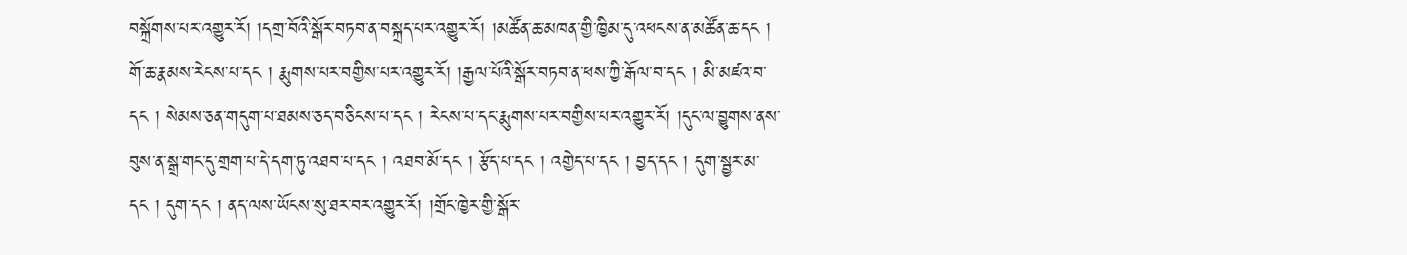བསྐྲོགས་པར་འགྱུར་རོ། །དགྲ་བོའི་སྒོར་བཏབ་ན་བསྐྲད་པར་འགྱུར་རོ། །མཚོན་ཆ་མཁན་གྱི་ཁྱིམ་དུ་འཕངས་ན་མཚོན་ཆ་དང ། གོ་ཆ་རྣམས་རེངས་པ་དང ། རྨུགས་པར་བགྱིས་པར་འགྱུར་རོ། །རྒྱལ་པོའི་སྒོར་བཏབ་ན་ཕས་ཀྱི་རྒོལ་བ་དང ། མི་མཛའ་བ་དང ། སེམས་ཅན་གདུག་པ་ཐམས་ཅད་བཅིངས་པ་དང ། རེངས་པ་དང་རྨུགས་པར་བགྱིས་པར་འགྱུར་རོ། །དུང་ལ་བྱུགས་ནས་བུས་ན་སྒྲ་གང་དུ་གྲག་པ་དེ་དག་ཏུ་འཐབ་པ་དང ། འཐབ་མོ་དང ། རྩོད་པ་དང ། འགྱེད་པ་དང ། བྱད་དང ། དུག་སྦྱར་མ་དང ། དུག་དང ། ནད་ལས་ཡོངས་སུ་ཐར་བར་འགྱུར་རོ། །གྲོང་ཁྱེར་གྱི་སྒོར་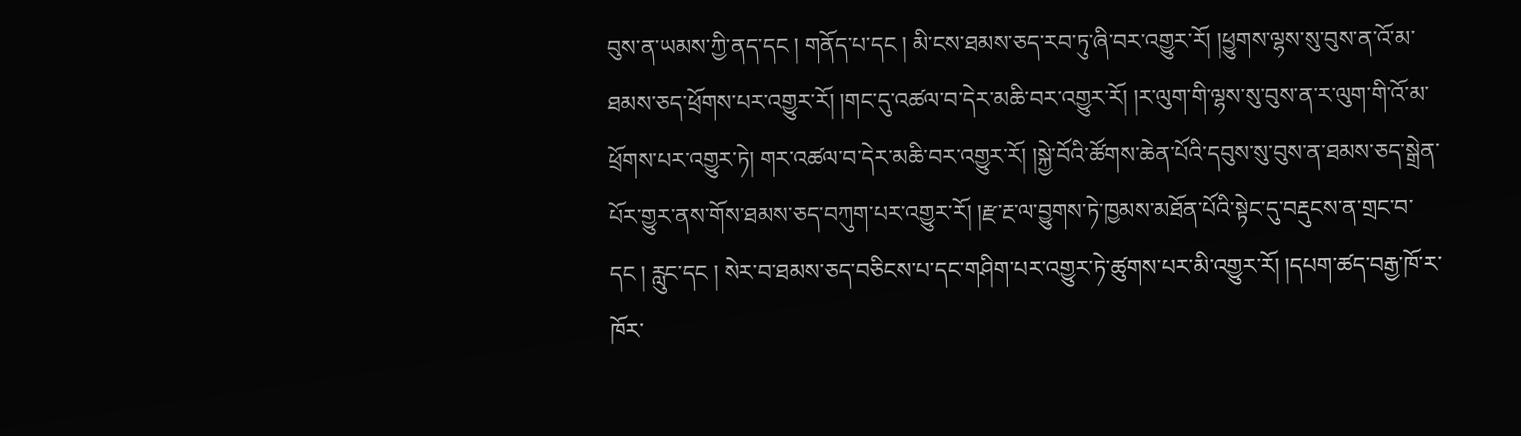བུས་ན་ཡམས་ཀྱི་ནད་དང ། གནོད་པ་དང ། མི་ངས་ཐམས་ཅད་རབ་ཏུ་ཞི་བར་འགྱུར་རོ། །ཕྱུགས་ལྷས་སུ་བུས་ན་འོ་མ་ཐམས་ཅད་ཕྲོགས་པར་འགྱུར་རོ། །གང་དུ་འཚལ་བ་དེར་མཆི་བར་འགྱུར་རོ། །ར་ལུག་གི་ལྷས་སུ་བུས་ན་ར་ལུག་གི་འོ་མ་ཕྲོགས་པར་འགྱུར་ཏེ། གར་འཚལ་བ་དེར་མཆི་བར་འགྱུར་རོ། །སྐྱེ་བོའི་ཚོགས་ཆེན་པོའི་དབུས་སུ་བུས་ན་ཐམས་ཅད་སྒྲེན་པོར་གྱུར་ནས་གོས་ཐམས་ཅད་བཀུག་པར་འགྱུར་རོ། །རྫ་རྔ་ལ་བྱུགས་ཏེ་ཁྱམས་མཐོན་པོའི་སྟེང་དུ་བརྡུངས་ན་གྲང་བ་དང ། རླུང་དང ། སེར་བ་ཐམས་ཅད་བཅིངས་པ་དང་གཤིག་པར་འགྱུར་ཏེ་ཚུགས་པར་མི་འགྱུར་རོ། །དཔག་ཚད་བརྒྱ་ཁོ་ར་ཁོར་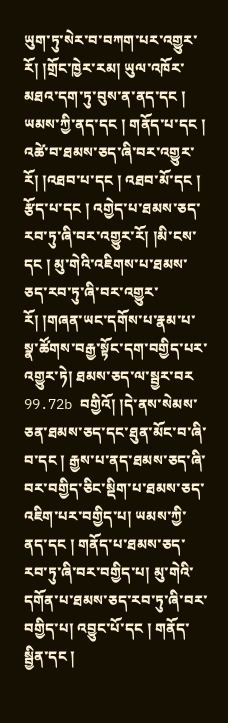ཡུག་ཏུ་སེར་བ་བཀག་པར་འགྱུར་རོ། །གྲོང་ཁྱེར་རམ། ཡུལ་འཁོར་མཐའ་དག་ཏུ་བུས་ན་ནད་དང ། ཡམས་ཀྱི་ནད་དང ། གནོད་པ་དང ། འཚེ་བ་ཐམས་ཅད་ཞི་བར་འགྱུར་རོ། །འཐབ་པ་དང ། འཐབ་མོ་དང ། རྩོད་པ་དང ། འགྱེད་པ་ཐམས་ཅད་རབ་ཏུ་ཞི་བར་འགྱུར་རོ། །མི་ངས་དང ། མུ་གེའི་འཇིགས་པ་ཐམས་ཅད་རབ་ཏུ་ཞི་བར་འགྱུར་རོ། །གཞན་ཡང་དགོས་པ་རྣམ་པ་སྣ་ཚོགས་བརྒྱ་སྟོང་དག་བགྱིད་པར་འགྱུར་ཏེ། ཐམས་ཅད་ལ་སྦྱར་བར 99.72b བགྱིའོ། །དེ་ནས་སེམས་ཅན་ཐམས་ཅད་དང་ཐུན་མོང་བ་ཞི་བ་དང ། རྒྱས་པ་ནད་ཐམས་ཅད་ཞི་བར་བགྱིད་ཅིང་སྡིག་པ་ཐམས་ཅད་འཇིག་པར་བགྱིད་པ། ཡམས་ཀྱི་ནད་དང ། གནོད་པ་ཐམས་ཅད་རབ་ཏུ་ཞི་བར་བགྱིད་པ། མུ་གེའི་དགོན་པ་ཐམས་ཅད་རབ་ཏུ་ཞི་བར་བགྱིད་པ། འབྱུང་པོ་དང ། གནོད་སྦྱིན་དང །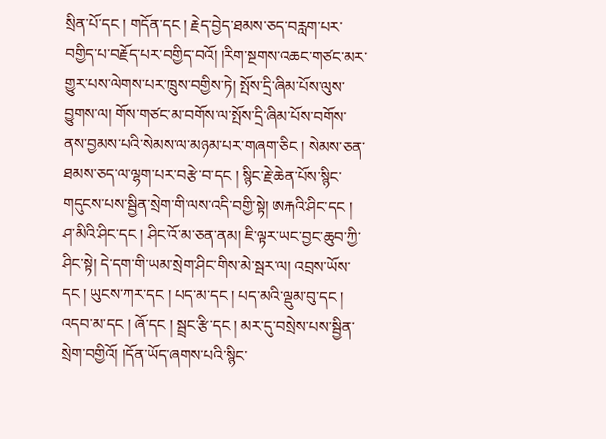སྲིན་པོ་དང ། གདོན་དང ། རྗེད་བྱེད་ཐམས་ཅད་བརླག་པར་བགྱིད་པ་བརྗོད་པར་བགྱིད་བའོ། །རིག་སྔགས་འཆང་གཙང་མར་གྱུར་པས་ལེགས་པར་ཁྲུས་བགྱིས་ཏེ། སྤོས་དྲི་ཞིམ་པོས་ལུས་བྱུགས་ལ། གོས་གཙང་མ་བགོས་ལ་སྤོས་དྲི་ཞིམ་པོས་བགོས་ནས་བྱམས་པའི་སེམས་ལ་མཉམ་པར་གཞག་ཅིང ། སེམས་ཅན་ཐམས་ཅད་ལ་ལྷག་པར་བརྩེ་བ་དང ། སྙིང་རྗེ་ཆེན་པོས་སྙིང་གདུངས་པས་སྦྱིན་སྲེག་གི་ལས་འདི་བགྱི་སྟེ། ཨརྐའི་ཤིང་དང ། ཤ་མིའི་ཤིང་དང ། ཤིང་འོ་མ་ཅན་ནམ། ཇི་ལྟར་ཡང་བྱང་ཆུབ་ཀྱི་ཤིང་སྟེ། དེ་དག་གི་ཡམ་སྲེག་ཤིང་གིས་མེ་སྦར་ལ། འབྲས་ཡོས་དང ། ཡུངས་ཀར་དང ། པད་མ་དང ། པད་མའི་ལྡུམ་བུ་དང ། འདབ་མ་དང ། ཞོ་དང ། སྦྲང་རྩི་དང ། མར་དུ་བསྲེས་པས་སྦྱིན་སྲེག་བགྱིའོ། །དོན་ཡོད་ཞགས་པའི་སྙིང་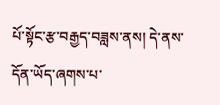པོ་སྟོང་རྩ་བརྒྱད་བཟླས་ནས། དེ་ནས་དོན་ཡོད་ཞགས་པ་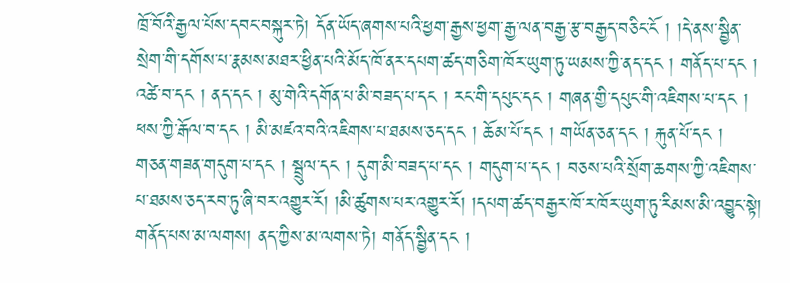ཁྲོ་བོའི་རྒྱལ་པོས་དབང་བསྐུར་ཏེ། དོན་ཡོད་ཞགས་པའི་ཕྱག་རྒྱས་ཕྱག་རྒྱ་ལན་བརྒྱ་རྩ་བརྒྱད་བཅིང་ངོ ། །དེ་ནས་སྦྱིན་སྲེག་གི་དགོས་པ་རྣམས་མཐར་ཕྱིན་པའི་མོད་ཁོ་ནར་དཔག་ཚད་གཅིག་ཁོར་ཡུག་ཏུ་ཡམས་ཀྱི་ནད་དང ། གནོད་པ་དང ། འཚེ་བ་དང ། ནད་དང ། མུ་གེའི་དགོན་པ་མི་བཟད་པ་དང ། རང་གི་དཔུང་དང ། གཞན་གྱི་དཔུང་གི་འཇིགས་པ་དང ། ཕས་ཀྱི་རྒོལ་བ་དང ། མི་མཛའ་བའི་འཇིགས་པ་ཐམས་ཅད་དང ། ཆོམ་པོ་དང ། གཡོན་ཅན་དང ། རྐུན་པོ་དང ། གཅན་གཟན་གདུག་པ་དང ། སྦྲུལ་དང ། དུག་མི་བཟད་པ་དང ། གདུག་པ་དང ། བཅས་པའི་སྲོག་ཆགས་ཀྱི་འཇིགས་པ་ཐམས་ཅད་རབ་ཏུ་ཞི་བར་འགྱུར་རོ། །མི་ཚུགས་པར་འགྱུར་རོ། །དཔག་ཚད་བརྒྱར་ཁོ་ར་ཁོར་ཡུག་ཏུ་རིམས་མི་འབྱུང་སྟེ། གནོད་པས་མ་ལགས། ནད་ཀྱིས་མ་ལགས་ཏེ། གནོད་སྦྱིན་དང །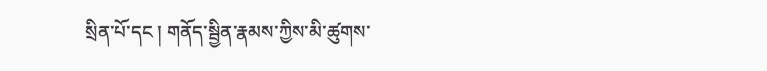སྲིན་པོ་དང ། གནོད་སྦྱིན་རྣམས་ཀྱིས་མི་ཚུགས་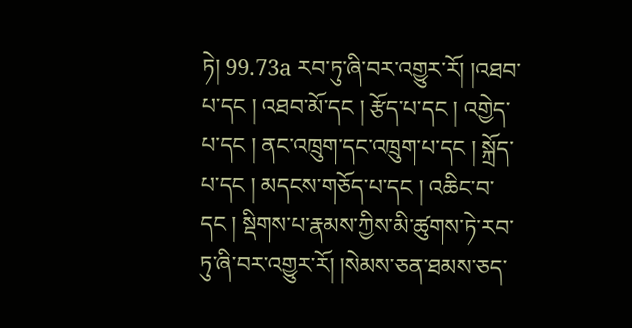ཏེ། 99.73a རབ་ཏུ་ཞི་བར་འགྱུར་རོ། །འཐབ་པ་དང ། འཐབ་མོ་དང ། རྩོད་པ་དང ། འགྱེད་པ་དང ། ནང་འཁྲུག་དང་འཁྲུག་པ་དང ། སྐྲོད་པ་དང ། མདངས་གཅོད་པ་དང ། འཆིང་བ་དང ། སྡིགས་པ་རྣམས་ཀྱིས་མི་ཚུགས་ཏེ་རབ་ཏུ་ཞི་བར་འགྱུར་རོ། །སེམས་ཅན་ཐམས་ཅད་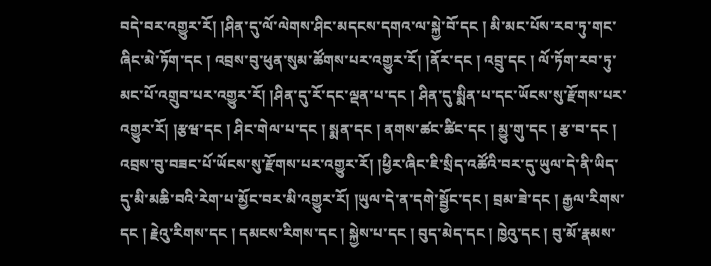བདེ་བར་འགྱུར་རོ། །ཤིན་དུ་ལོ་ལེགས་ཤིང་མདངས་དགའ་ལ་སྐྱེ་བོ་དང ། མི་མང་པོས་རབ་ཏུ་གང་ཞིང་མེ་ཏོག་དང ། འབྲས་བུ་ཕུན་སུམ་ཚོགས་པར་འགྱུར་རོ། །ནོར་དང ། འབྲུ་དང ། ལོ་ཏོག་རབ་ཏུ་མང་པོ་འགྲུབ་པར་འགྱུར་རོ། །ཤིན་དུ་རོ་དང་ལྡན་པ་དང ། ཤིན་དུ་སྨིན་པ་དང་ཡོངས་སུ་རྫོགས་པར་འགྱུར་རོ། །རྩཝ་དང ། ཤིང་གེལ་པ་དང ། སྨན་དང ། ནགས་ཚང་ཚིང་དང ། མྱུ་གུ་དང ། རྩ་བ་དང ། འབྲས་བུ་བཟང་པོ་ཡོངས་སུ་རྫོགས་པར་འགྱུར་རོ། །ཕྱིར་ཞིང་ཇི་སྲིད་འཚོའི་བར་དུ་ཡུལ་དེ་ནི་ཡིད་དུ་མི་མཆི་བའི་རེག་པ་མྱོང་བར་མི་འགྱུར་རོ། །ཡུལ་དེ་ན་དགེ་སྦྱོང་དང ། བྲམ་ཟེ་དང ། རྒྱལ་རིགས་དང ། རྗེའུ་རིགས་དང ། དམངས་རིགས་དང ། སྐྱེས་པ་དང ། བུད་མེད་དང ། ཁྱེའུ་དང ། བུ་མོ་རྣམས་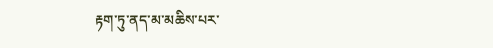རྟག་ཏུ་ནད་མ་མཆིས་པར་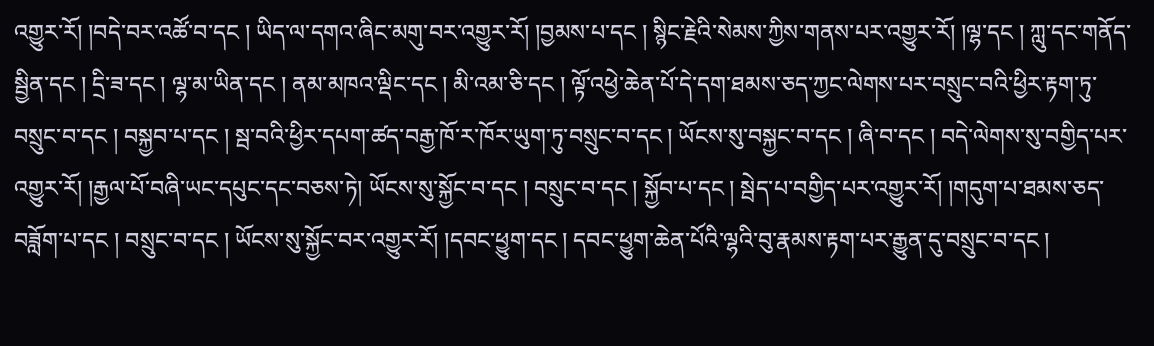འགྱུར་རོ། །བདེ་བར་འཚོ་བ་དང ། ཡིད་ལ་དགའ་ཞིང་མགུ་བར་འགྱུར་རོ། །བྱམས་པ་དང ། སྙིང་རྗེའི་སེམས་ཀྱིས་གནས་པར་འགྱུར་རོ། །ལྷ་དང ། ཀླུ་དང་གནོད་སྦྱིན་དང ། དྲི་ཟ་དང ། ལྷ་མ་ཡིན་དང ། ནམ་མཁའ་ལྡིང་དང ། མི་འམ་ཅི་དང ། ལྟོ་འཕྱེ་ཆེན་པོ་དེ་དག་ཐམས་ཅད་ཀྱང་ལེགས་པར་བསྲུང་བའི་ཕྱིར་རྟག་ཏུ་བསྲུང་བ་དང ། བསྐྱབ་པ་དང ། སྦ་བའི་ཕྱིར་དཔག་ཚད་བརྒྱ་ཁོ་ར་ཁོར་ཡུག་ཏུ་བསྲུང་བ་དང ། ཡོངས་སུ་བསྐྱང་བ་དང ། ཞི་བ་དང ། བདེ་ལེགས་སུ་བགྱིད་པར་འགྱུར་རོ། །རྒྱལ་པོ་བཞི་ཡང་དཔུང་དང་བཅས་ཏེ། ཡོངས་སུ་སྐྱོང་བ་དང ། བསྲུང་བ་དང ། སྐྱོབ་པ་དང ། སྦེད་པ་བགྱིད་པར་འགྱུར་རོ། །གདུག་པ་ཐམས་ཅད་བཟློག་པ་དང ། བསྲུང་བ་དང ། ཡོངས་སུ་སྐྱོང་བར་འགྱུར་རོ། །དབང་ཕྱུག་དང ། དབང་ཕྱུག་ཆེན་པོའི་ལྷའི་བུ་རྣམས་རྟག་པར་རྒྱུན་དུ་བསྲུང་བ་དང །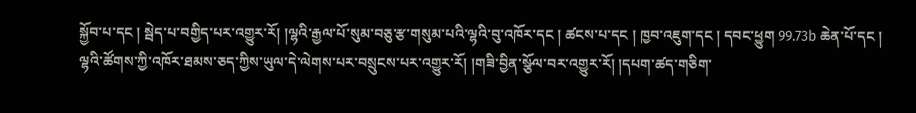སྐྱོབ་པ་དང ། སྦེད་པ་བགྱིད་པར་འགྱུར་རོ། །ལྷའི་རྒྱལ་པོ་སུམ་བཅུ་རྩ་གསུམ་པའི་ལྷའི་བུ་འཁོར་དང ། ཚངས་པ་དང ། ཁྱབ་འཇུག་དང ། དབང་ཕྱུག 99.73b ཆེན་པོ་དང ། ལྷའི་ཚོགས་ཀྱི་འཁོར་ཐམས་ཅད་ཀྱིས་ཡུལ་དེ་ལེགས་པར་བསྲུངས་པར་འགྱུར་རོ། །གཟི་བྱིན་སྩོལ་བར་འགྱུར་རོ། །དཔག་ཚད་གཅིག་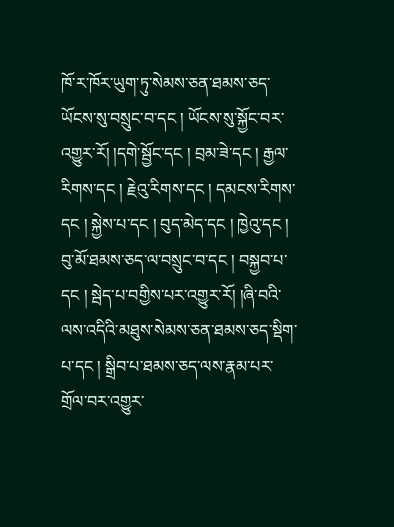ཁོ་ར་ཁོར་ཡུག་ཏུ་སེམས་ཅན་ཐམས་ཅད་ཡོངས་སུ་བསྲུང་བ་དང ། ཡོངས་སུ་སྐྱོང་བར་འགྱུར་རོ། །དགེ་སྦྱོང་དང ། བྲམ་ཟེ་དང ། རྒྱལ་རིགས་དང ། རྗེའུ་རིགས་དང ། དམངས་རིགས་དང ། སྐྱེས་པ་དང ། བུད་མེད་དང ། ཁྱེའུ་དང ། བུ་མོ་ཐམས་ཅད་ལ་བསྲུང་བ་དང ། བསྐྱབ་པ་དང ། སྦེད་པ་བགྱིས་པར་འགྱུར་རོ། །ཞི་བའི་ལས་འདིའི་མཐུས་སེམས་ཅན་ཐམས་ཅད་སྡིག་པ་དང ། སྒྲིབ་པ་ཐམས་ཅད་ལས་རྣམ་པར་གྲོལ་བར་འགྱུར་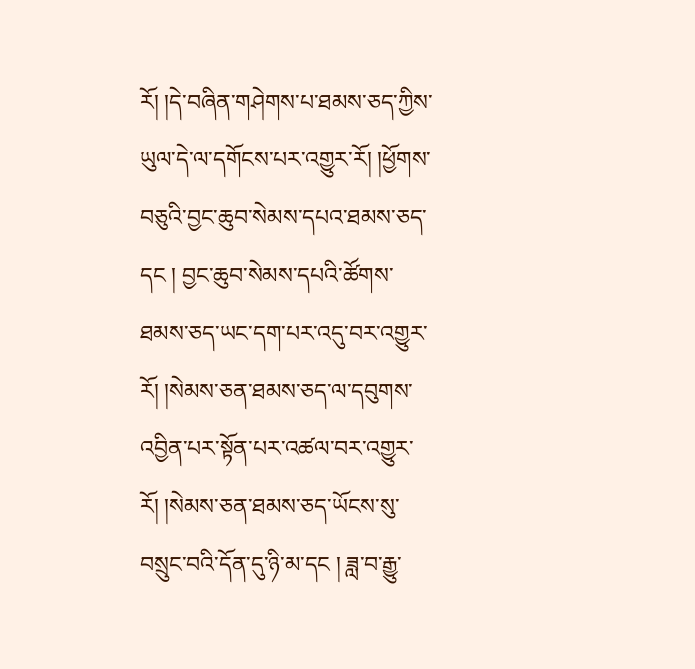རོ། །དེ་བཞིན་གཤེགས་པ་ཐམས་ཅད་ཀྱིས་ཡུལ་དེ་ལ་དགོངས་པར་འགྱུར་རོ། །ཕྱོགས་བཅུའི་བྱང་ཆུབ་སེམས་དཔའ་ཐམས་ཅད་དང ། བྱང་ཆུབ་སེམས་དཔའི་ཚོགས་ཐམས་ཅད་ཡང་དག་པར་འདུ་བར་འགྱུར་རོ། །སེམས་ཅན་ཐམས་ཅད་ལ་དབུགས་འབྱིན་པར་སྟོན་པར་འཚལ་བར་འགྱུར་རོ། །སེམས་ཅན་ཐམས་ཅད་ཡོངས་སུ་བསྲུང་བའི་དོན་དུ་ཉི་མ་དང ། ཟླ་བ་རྒྱུ་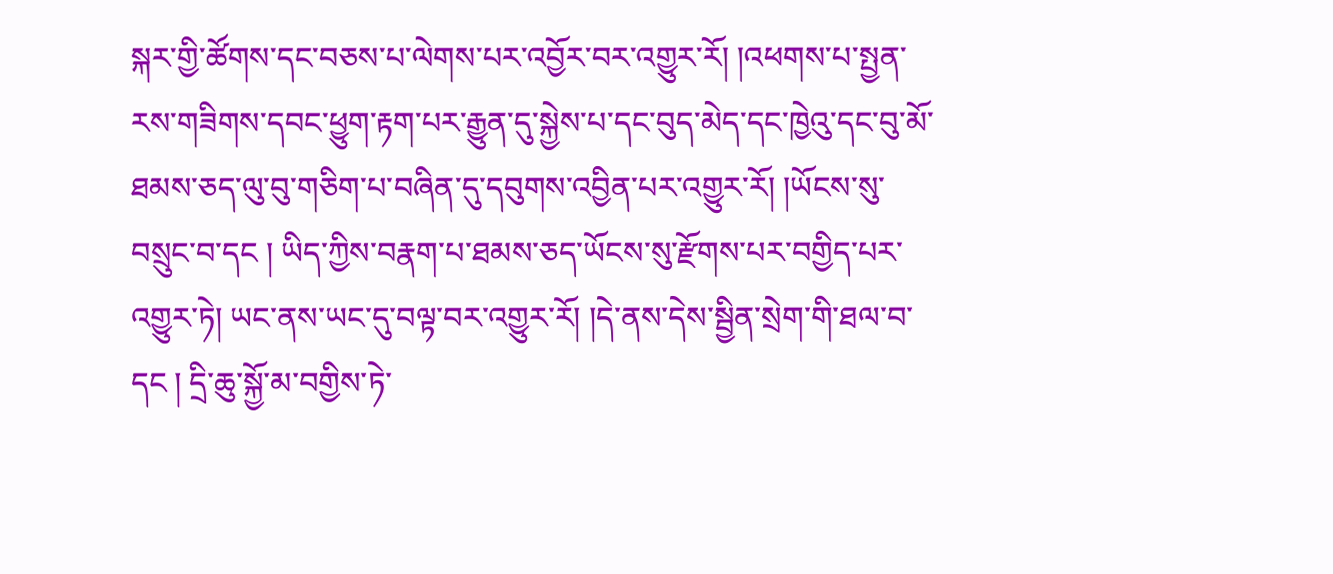སྐར་གྱི་ཚོགས་དང་བཅས་པ་ལེགས་པར་འབྱོར་བར་འགྱུར་རོ། །འཕགས་པ་སྤྱན་རས་གཟིགས་དབང་ཕྱུག་རྟག་པར་རྒྱུན་དུ་སྐྱེས་པ་དང་བུད་མེད་དང་ཁྱེའུ་དང་བུ་མོ་ཐམས་ཅད་ལུ་བུ་གཅིག་པ་བཞིན་དུ་དབུགས་འབྱིན་པར་འགྱུར་རོ། །ཡོངས་སུ་བསྲུང་བ་དང ། ཡིད་ཀྱིས་བརྣག་པ་ཐམས་ཅད་ཡོངས་སུ་རྫོགས་པར་བགྱིད་པར་འགྱུར་ཏེ། ཡང་ནས་ཡང་དུ་བལྟ་བར་འགྱུར་རོ། །དེ་ནས་དེས་སྦྱིན་སྲེག་གི་ཐལ་བ་དང ། དྲི་ཆུ་སྐྱོ་མ་བགྱིས་ཏེ་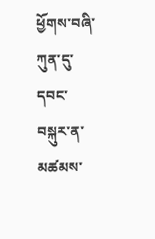ཕྱོགས་བཞི་ཀུན་དུ་དབང་བསྐུར་ན་མཚམས་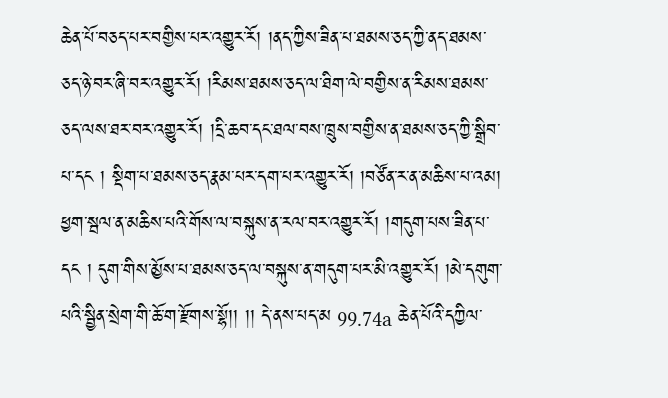ཆེན་པོ་བཅད་པར་བགྱིས་པར་འགྱུར་རོ། །ནད་ཀྱིས་ཟིན་པ་ཐམས་ཅད་ཀྱི་ནད་ཐམས་ཅད་ཉེ་བར་ཞི་བར་འགྱུར་རོ། །རིམས་ཐམས་ཅད་ལ་ཐིག་ལེ་བགྱིས་ན་རིམས་ཐམས་ཅད་ལས་ཐར་བར་འགྱུར་རོ། །དྲི་ཆབ་དང་ཐལ་བས་ཁྲུས་བགྱིས་ན་ཐམས་ཅད་ཀྱི་སྒྲིབ་པ་དང ། སྡིག་པ་ཐམས་ཅད་རྣམ་པར་དག་པར་འགྱུར་རོ། །བཙོན་ར་ན་མཆིས་པ་འམ། ཕྱག་སྦལ་ན་མཆིས་པའི་གོས་ལ་བསྐུས་ན་རལ་བར་འགྱུར་རོ། །གདུག་པས་ཟིན་པ་དང ། དུག་གིས་མྱོས་པ་ཐམས་ཅད་ལ་བསྐུས་ན་གདུག་པར་མི་འགྱུར་རོ། །མེ་དགུག་པའི་སྦྱིན་སྲེག་གི་ཆོ་ག་རྫོགས་སྷོ།། །། དེ་ནས་པད་མ 99.74a ཆེན་པོའི་དཀྱིལ་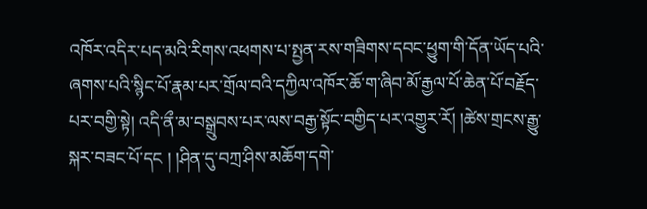འཁོར་འདིར་པད་མའི་རིགས་འཕགས་པ་སྤྱན་རས་གཟིགས་དབང་ཕྱུག་གི་དོན་ཡོད་པའི་ཞགས་པའི་སྙིང་པོ་རྣམ་པར་གྲོལ་བའི་དཀྱིལ་འཁོར་ཆོ་ག་ཞིབ་མོ་རྒྱལ་པོ་ཆེན་པོ་བརྗོད་པར་བགྱི་སྟེ། འདི་ནྀ་མ་བསྒྲུབས་པར་ལས་བརྒྱ་སྟོང་བགྱིད་པར་འགྱུར་རོ། །ཚེས་གྲངས་རྒྱུ་སྐར་བཟང་པོ་དང ། །ཤིན་དུ་བཀྲ་ཤིས་མཆོག་དགེ་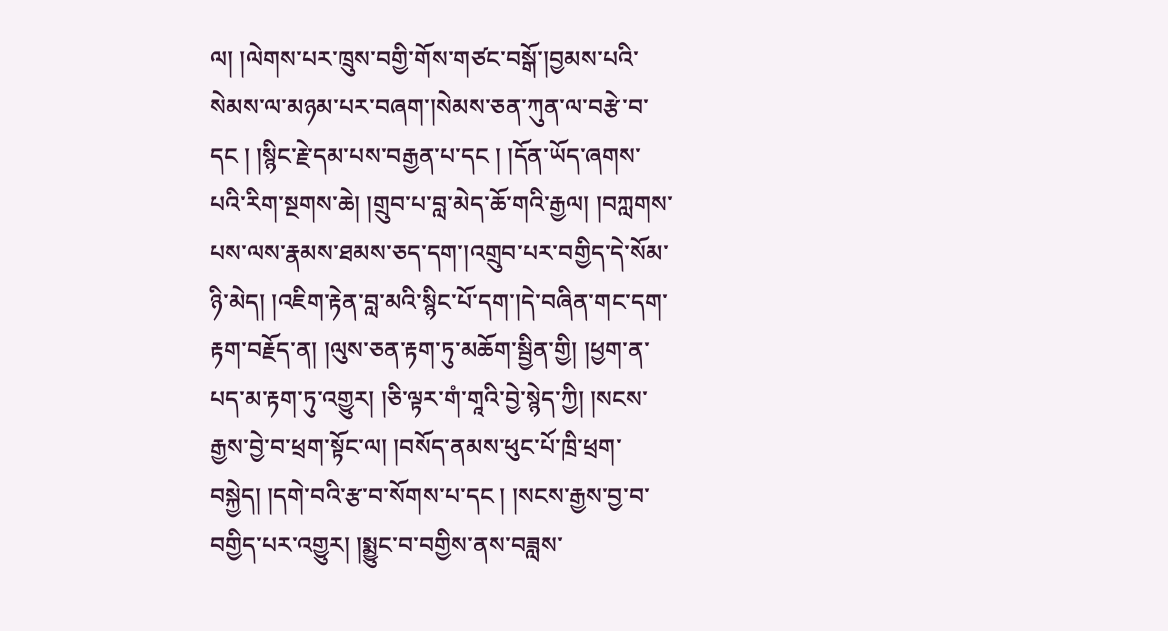ལ། །ལེགས་པར་ཁྲུས་བགྱི་གོས་གཙང་བསྒོ་།བྱམས་པའི་སེམས་ལ་མཉམ་པར་བཞག་།སེམས་ཅན་ཀུན་ལ་བརྩེ་བ་དང ། །སྙིང་རྗེ་དམ་པས་བརྒྱན་པ་དང ། །དོན་ཡོད་ཞགས་པའི་རིག་སྔགས་ཆེ། །གྲུབ་པ་བླ་མེད་ཆོ་གའི་རྒྱལ། །བཀླགས་པས་ལས་རྣམས་ཐམས་ཅད་དག་།འགྲུབ་པར་བགྱིད་དེ་སོམ་ཉི་མེད། །འཇིག་རྟེན་བླ་མའི་སྙིང་པོ་དག་།དེ་བཞིན་གང་དག་རྟག་བརྗོད་ན། །ལུས་ཅན་རྟག་ཏུ་མཆོག་སྦྱིན་གྱི། །ཕྱག་ན་པད་མ་རྟག་ཏུ་འགྱུར། །ཅི་ལྟར་གཾ་གཱའི་བྱེ་སྙེད་ཀྱི། །སངས་རྒྱས་བྱེ་བ་ཕྲག་སྟོང་ལ། །བསོད་ནམས་ཕུང་པོ་ཁྲི་ཕྲག་བསྐྱེད། །དགེ་བའི་རྩ་བ་སོགས་པ་དང ། །སངས་རྒྱས་བྱ་བ་བགྱིད་པར་འགྱུར། །སྨྱུང་བ་བགྱིས་ནས་བཟླས་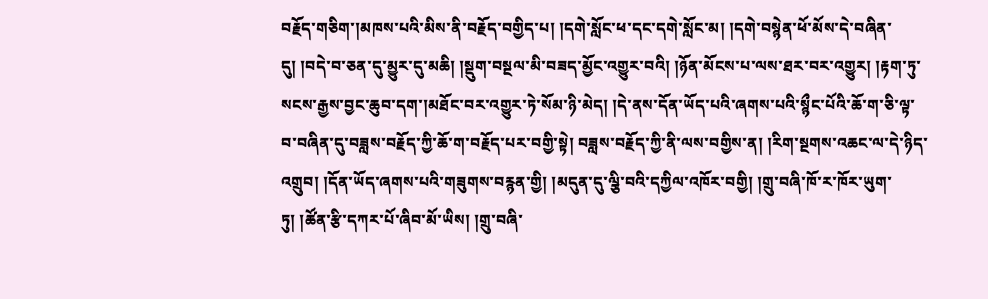བརྗོད་གཅིག་།མཁས་པའི་མིས་ནི་བརྗོད་བགྱིད་པ། །དགེ་སློང་ཕ་དང་དགེ་སློང་མ། །དགེ་བསྙེན་ཕོ་མོས་དེ་བཞིན་དུ། །བདེ་བ་ཅན་དུ་མྱུར་དུ་མཆི། །སྡུག་བསྔལ་མི་བཟད་མྱོང་འགྱུར་བའི། །ཉོན་མོངས་པ་ལས་ཐར་བར་འགྱུར། །རྟག་ཏུ་སངས་རྒྱས་བྱང་ཆུབ་དག་།མཐོང་བར་འགྱུར་ཏེ་སོམ་ཉི་མེད། །དེ་ནས་དོན་ཡོད་པའི་ཞགས་པའི་སྙྀང་པོའི་ཆོ་ག་ཅི་ལྟ་བ་བཞིན་དུ་བཟླས་བརྗོད་ཀྱི་ཆོ་ག་བརྗོད་པར་བགྱི་སྟེ། བཟླས་བརྗོད་ཀྱི་ནི་ལས་བགྱིས་ན། །རིག་སྔགས་འཆང་ལ་དེ་ཉིད་འགྲུབ། །དོན་ཡོད་ཞགས་པའི་གཟུགས་བརྙན་གྱི། །མདུན་དུ་ལྕི་བའི་དཀྱིལ་འཁོར་བགྱི། །གྲུ་བཞི་ཁོ་ར་ཁོར་ཡུག་ཏུ། །ཚོན་རྩི་དཀར་པོ་ཞིབ་མོ་ཡིས། །གྲུ་བཞི་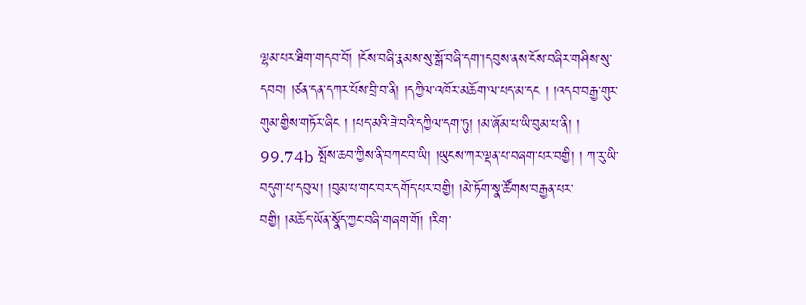ལྷམ་པར་ཐིག་གདབ་བོ། །ངོས་བཞི་རྣམས་སུ་སྒོ་བཞི་དག་།དབུས་ནས་ངོས་བཞིར་གཤིས་སུ་དབབ། །ཙན་དན་དཀར་པོས་བྲི་བ་ནི། །དཀྱིལ་འཁོར་མཆོག་ལ་པད་མ་དང ། །འདབ་བརྒྱ་གུར་གུམ་གྱིས་གཏོར་ཞིང ། །པད་མའི་ཟེ་བའི་དཀྱིལ་དག་ཏུ། །མ་ཞོམ་པ་ཡི་བུམ་པ་ནི། ། 99.74b སྤོས་ཆབ་ཀྱིས་ནི་བཀང་བ་ཡི། །ཡུངས་ཀར་ལྡན་པ་བཞག་པར་བགྱི། ། ཀ་རུ་ཡི་བདུག་པ་དབུལ། །བུམ་པ་གང་བར་དགོད་པར་བགྱི། །མེ་ཏོག་སྣ་ཚོགས་བརྒྱན་པར་བགྱི། །མཆོད་ཡོན་སྣོད་ཀྱང་བཞི་གཞག་གོ། །རིག་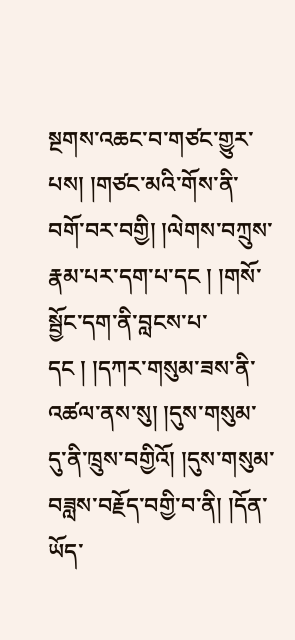སྔགས་འཆང་བ་གཙང་གྱུར་པས། །གཙང་མའི་གོས་ནི་བགོ་བར་བགྱི། །ལེགས་བཀྲུས་རྣམ་པར་དག་པ་དང ། །གསོ་སྦྱོང་དག་ནི་བླངས་པ་དང ། །དཀར་གསུམ་ཟས་ནི་འཚལ་ནས་སུ། །དུས་གསུམ་དུ་ནི་ཁྲུས་བགྱིའོ། །དུས་གསུམ་བཟླས་བརྗོད་བགྱི་བ་ནི། །དོན་ཡོད་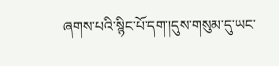ཞགས་པའི་སྙིང་པོ་དག་།དུས་གསུམ་དུ་ཡང་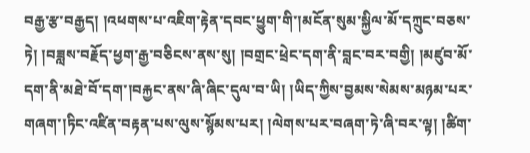བརྒྱ་རྩ་བརྒྱད། །འཕགས་པ་འཇིག་རྟེན་དབང་ཕྱུག་གི་།མངོན་སུམ་སྐྱིལ་མོ་དཀྲུང་བཅས་ཏེ། །བཟླས་བརྗོད་ཕྱག་རྒྱ་བཅིངས་ནས་སུ། །བགྲང་ཕྲེང་དག་ནི་བླང་བར་བགྱི། །མཛུབ་མོ་དག་ནི་མཐེ་བོ་དག་།བརྐྱང་ནས་ཞི་ཞིང་དུལ་བ་ཡི། །ཡིད་ཀྱིས་བྱམས་སེམས་མཉམ་པར་གཞག་།ཏིང་འཛིན་བརྟན་པས་ལུས་སྙོམས་པར། །ལེགས་པར་བཞག་ཏེ་ཞི་བར་ལྟ། །ཚིག་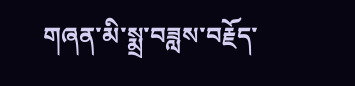གཞན་མི་སྨྲ་བཟླས་བརྗོད་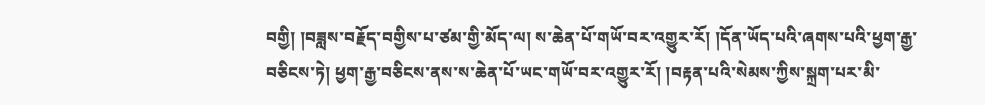བགྱི། །བཟླས་བརྗོད་བགྱིས་པ་ཙམ་གྱི་མོད་ལ། ས་ཆེན་པོ་གཡོ་བར་འགྱུར་རོ། །དོན་ཡོད་པའི་ཞགས་པའི་ཕྱག་རྒྱ་བཅིངས་ཏེ། ཕྱག་རྒྱ་བཅིངས་ནས་ས་ཆེན་པོ་ཡང་གཡོ་བར་འགྱུར་རོ། །བརྟན་པའི་སེམས་ཀྱིས་སྐྲག་པར་མི་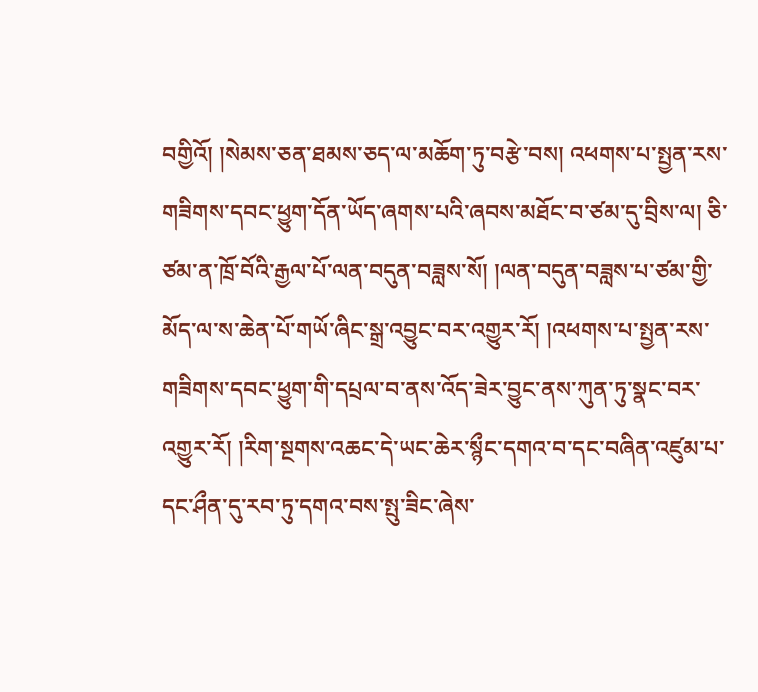བགྱིའོ། །སེམས་ཅན་ཐམས་ཅད་ལ་མཆོག་ཏུ་བརྩེ་བས། འཕགས་པ་སྤྱན་རས་གཟིགས་དབང་ཕྱུག་དོན་ཡོད་ཞགས་པའི་ཞབས་མཐོང་བ་ཙམ་དུ་བྲིས་ལ། ཅི་ཙམ་ན་ཁྲོ་བོའི་རྒྱལ་པོ་ལན་བདུན་བཟླས་སོ། །ལན་བདུན་བཟླས་པ་ཙམ་གྱི་མོད་ལ་ས་ཆེན་པོ་གཡོ་ཞིང་སྒྲ་འབྱུང་བར་འགྱུར་རོ། །འཕགས་པ་སྤྱན་རས་གཟིགས་དབང་ཕྱུག་གི་དཔྲལ་བ་ནས་འོད་ཟེར་བྱུང་ནས་ཀུན་ཏུ་སྣང་བར་འགྱུར་རོ། །རིག་སྔགས་འཆང་དེ་ཡང་ཆེར་སྙྀང་དགའ་བ་དང་བཞིན་འཛུམ་པ་དང་ཤྀན་དུ་རབ་ཏུ་དགའ་བས་སྤུ་ཟིང་ཞེས་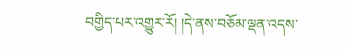བགྱིད་པར་འགྱུར་རོ། །དེ་ནས་བཅོམ་ལྡན་འདས་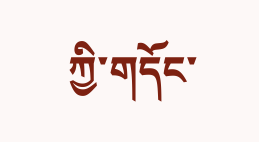ཀྱི་གདོང་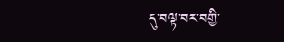དུ་བལྟ་བར་བགྱི་